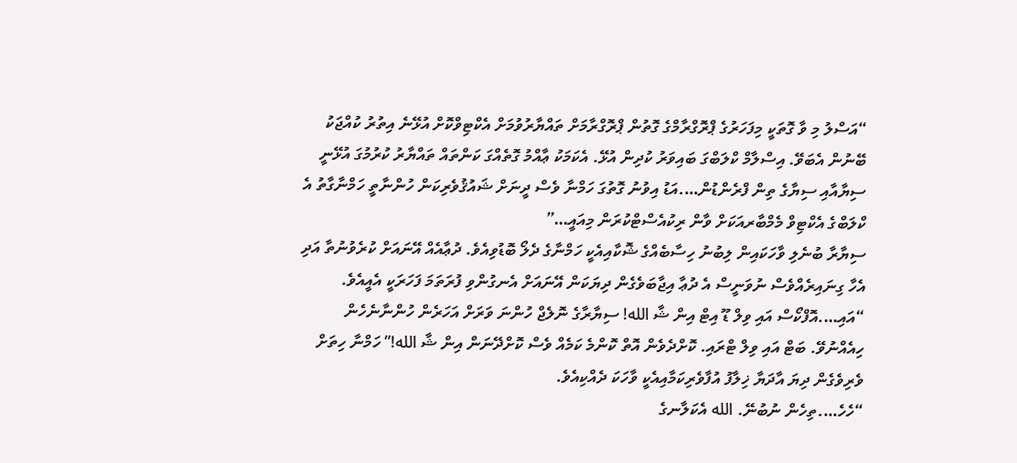“އަސްލު މި ވާ ގޮތަކީ މިފަހަރުގެ ޕްރޮގްރާމްގެ ގޮތުން ޕްރޮގްރާމަށް ތައްޔާރުވުމަށް އެކްޓިވްކޮށް އުޅޭނެ އިތުރު ކުއްޖަކު ބޭނުން އެބަވޭ. އިސްލާމް ކްލަބްގަ ބައިވަރު ކުދިން އުޅޭ. އެކަމަކު ޢާއްމު ގޮތެއްގަ ކަންތައް ތައްޔާރު ކުރުމުގަ އުޅޭނީ ސިޔާއާއި ސިޔާގެ ތިން ފްރެންޑުން….އަޑު އިވުނު ގޮތުގަ ހަމްނާ ވެސް ދީނަށް ޝައުޤުވެރިކަން ހުންނާތީ ހަމްނާގާތު އެ ކްލަބްގެ އެކްޓިވް މެމްބާރއަކަށް ވާން ރިކުއެސްޓްކުރަން މިއައީ…”
ސިޔާރާ ބުނެލި ވާހަކައިން ލިބުނު ހިސާބެއްގެ ޝޮކާއިއެކީ ހަމްނާގެ ދެލޯ ބޮޑުވިއެވެ. ދުޢާއެއް އޭނައަށް ކުރެވުނުތާ އަދި އެހާ ގިނައިރެއްވެސް ނުވަނީސް އެ ދުޢާ އިޖާބަވެގެން ދިޔަކަން އޭނައަށް އެނގުންވި ފުރަތަމަ ފަހަރަކީ އެއީއެވެ.
“އައި….އޮފްކޯސް އައި ވިލް ޑޫ އިޓް އިން ޝާ الله! ސިޔާރާގެ ނޮލެޖް ހުންނަ ވަރަށް އަހަރެން ހުންނާނެހެން ހިއެއްނުވޭ. ބަޓް އައި ވިލް ޓްރައި. ކޮށްދެވެން އޮތް ކޮންމެ ކަމެއް ވެސް ކޮށްދޭނަން އިން ޝާ الله!” ހަމްނާ ހިތަށް ވެރިވެގެން ދިޔަ އާދަޔާ ޚިލާފު އުފާވެރިކަމާއިއެކީ ވާހަކަ ދެއްކިއެވެ.
“ހެހެ….ތިހެން ނުބުނޭ. الله އެކަލާނގެ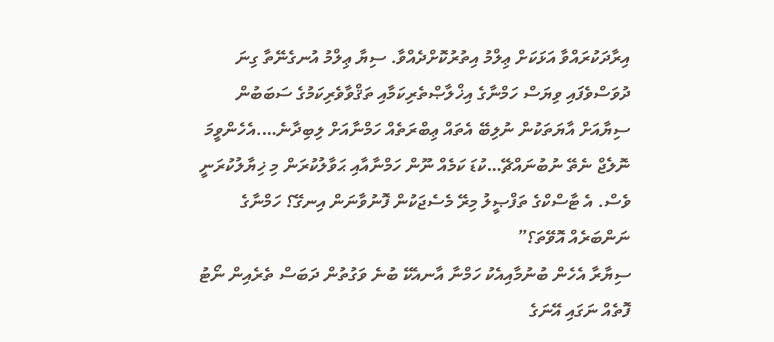އިރާދަކުރައްވާ އަޅަކަށް ޢިލްމު އިތުރުކޮށްދެއްވާ. ސިޔާ ޢިލްމު އުނގެނޭތާ ގިނަ ދުވަސްވެފައި ވިޔަސް ހަމްނާގެ އިޚްލާޞްތެރިކަމާއި ތަޤްވާވެރިކަމުގެ ސަބަބުން ސިޔާއަށް އާޔަތަކުން ނުލިބޭ އެތައް ޢިބްރަތެއް ހަމްނާއަށް ލިބިދާނެ….އެހެންވީމަ ނޮލެޖް ނެތޭ ނުބުނައްޗޭ…ކުޑަ ކަމެއް ނޫން ހަމްނާއާއި ޙަވާލުކުރަން މި ޚިޔާލުކުރަނީ ވެސް. އެ ޓާސްކްގެ ތަފްޞީލު މިރޭ މެސެޖަކުން ފޮނުވާނަން އިނގޭ؟ ހަމްނާގެ ނަންބަރެއް އޮވޭތަ؟”
ސިޔާރާ އެހެން ބުނުމާއިއެކު ހަމްނާ އާނއެކޭ ބުނެ ވަގުތުން ދަބަސް ތެރެއިން ނޯޓު ފޮތެއް ނަގައި އޭނަގެ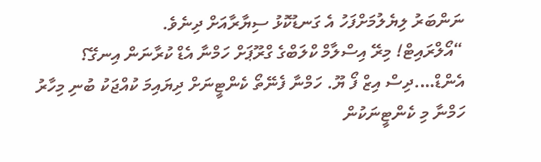ނަންބަރު ލިޔެލުމަށްފަހު އެ ގަނޑުކޮޅު ސިޔާރާއަށް ދިނެވެ.
“އޯލްރައިޓް! މިރޭ އިސްލާމް ކްލަބްގެ ގްރޫޕަށް ހަމްނާ އެޑް ކުރާނަން އިނގޭ؟ އެންޑް….ދިސް އިޒް ފޯ ޔޫ. ހަމްނާ ފެނޭތޯ ކެންޓީނަށް ދިޔައިމަ ކުއްޖަކު ބުނި މިހާރު ހަމްނާ މި ކެންޓީނަކުން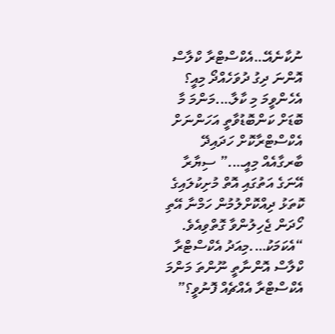ނުކާނެއޭ…އެކްސްޓްރާ ކްލާސް އޮންނަ ދިގު ދުވަހެއްދޯ މިއީ؟ އެހެންވީމަ މި ކާލާ….މަންމަ މާ ބޮޑަށް ކަންބޮޑުވާތީ އަހަންނަށް އެކްސްޓްރާކޮށް ހަދައިދޭ ބާރގާއެއް މިއީ….” ސިޔާރާ އޭނަގެ އަތުގައި އޮތް މުށިކުލައިގެ ކޮތަޅު ދިއްކޮށްލުމުން ހަމްނާ އޭތި ހޯދަން ޖެހިލުންވާ ގޮތްވިއެވެ.
“އެކަމަކު….މިއަދު އެކްސްޓްރާ ކްލާސް އޮންނާތީ ނޫންތަ މަންމަ އެކްސްޓްރާ އެއްޗެއް ފޮނުވީ؟”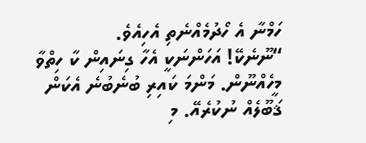ހަމްނާ އެ ހޯދުމެއްނެތި އެހިއެވެ.
“ނޫނެކޭ! އަހަންނަކީ އެހާ ގިނައިން ކާ ހިތްވާ މީހެއްނޫން. މަންމަ ކައިރި ބުނެބުނެ އެކަން ޤަބޫލެއް ނުކުރެއޭ. މި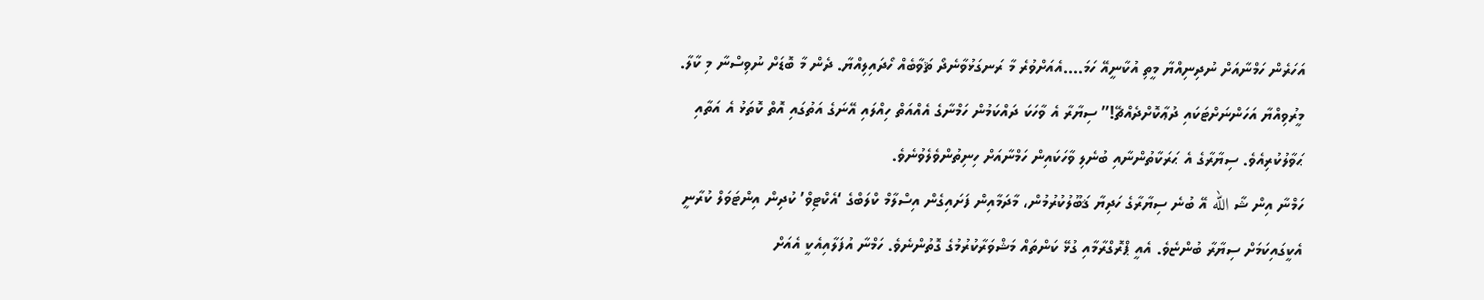އަހަރެން ހަމްނާއަށް ނުދިނިއްޔާ މީތި އުކާނީއޭ ހަމަ….އެއަށްވުރެ މާ ރަނގަޅުވާނެދޯ ޘަވާބެއް ހޯދައިލިއްޔާ. ދެން މާ ބޮޑަށް ނުވިސްނާ މި ކާލާ. މީރުވިއްޔާ އަހަންނަށްޓަކައި ދުޢާކޮށްދެއްޗޭ!” ސިޔާރާ އެ ވާހަކަ ދައްކަމުން ހަމްނާގެ އެއްއަތް ހިއްލައި އޭނަގެ އަތުގައި އޮތް ކޮތަޅު އެ އަތާއި ޙަވާލުކުރިއެވެ. ސިޔާރާގެ އެ ޙަރަކާތުންނާއި ބުނެލި ވާހަކައިން ހަމްނާއަށް ހިނިތުންވެލެވުނެވެ.
ހަމްނާ އިން ޝާ الله އޭ ބުނެ ސިޔާރާގެ ހަދިޔާ ޤަބޫލުކުރުމުން، މާދަމާއިން ފަށައިގެން އިސްލާމް ކްލަބްގެ ‘އެކްޓިވް’ ކުދިން އިންޓަވަލް ކުރާނީ އެކީގައިކަމަށް ސިޔާރާ ބުންޏެވެ. އެއީ ޕްރޮގްރާމާއި ގުޅޭ ކަންތައް މަޝްވަރާކުރުމުގެ ގޮތުންނެވެ. ހަމްނާ އުފަލާއިއެކީ އެއަށް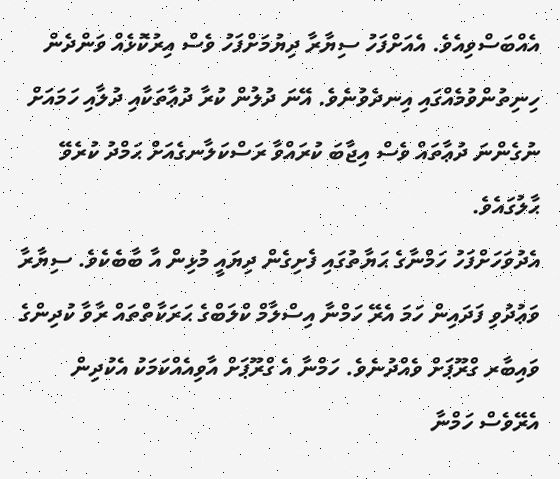އެއްބަސްވިއެވެ. އެއަށްފަހު ސިޔާރާ ދިޔުމަށްފަހު ވެސް އިރުކޮޅެއް ވަންދެން ހިނިތުންވުމެއްގައި އިނދެވުނެވެ. އޭނަ ދުލުން ކުރާ ދުޢާތަކާއި ދުލާއި ހަމައަށް ނުގެންނަ ދުޢާތައް ވެސް އިޖާބަ ކުރައްވާ ރަސްކަލާނގެއަށް ޙަމްދު ކުރެވޭ ޙާލުގައެވެ.
އެދުވަހަށްފަހު ހަމްނާގެ ޙަޔާތުގައި ފެށިގެން ދިޔައީ މުޅިން އާ ބާބެކެވެ. ސިޔާރާ ވަޢުދުވި ފަދައިން ހަމަ އެރޭ ހަމްނާ އިސްލާމް ކްލަބްގެ ޙަރަކާތްތައް ރާވާ ކުދިންގެ ވައިބާރ ގްރޫޕަށް ވެއްދުނެވެ. ހަމްނާ އެ ގްރޫޕަށް އާވިއެއްކަމަކު އެކުދިން އެރޭވެސް ހަމްނާ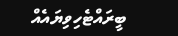ބީރައްޓެހިވިޔައެއް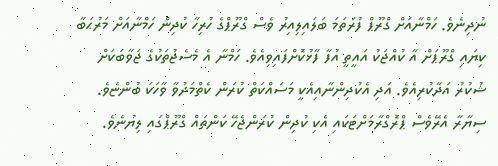ނުދިނެވެ. ހަމްނާއަށް ގްރޫޕް ފުރަތަމަ ބަލައިލިއިރު ވެސް ގްރޫޕްގެ ހުރިހާ ކުދިން ހަމްނާއަށް މަރުޙަބާ ކިޔައި ގްރޫޕަށް އާ ކުއްޖަކު އައީތީ އުފާ ފާޅުކޮށްފައިވިއެވެ. ހަމްނާ އެ މެސެޖުތަކުގެ ޖަވާބަކަށް ޝުކުރު އަދާކުރިއެވެ. އަދި އެކުދިންނާއިއެކީ މަސައްކަތް ކުރަން ކެތްމަދުވާ ވާހަކަ ބުންޏެވެ.
ސިޔާރާ އެރޭވެސް ޕްރޮގްރާމަށްޓަކައި އެކި ކުދިން ކުރަންޖެހޭ ކަންތައް ގްރޫޕްގައި ލިޔުނެވެ.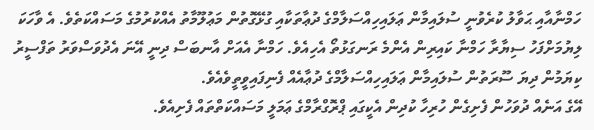ހަމްނާއާއި ޙަވާލު ކުރެވުނީ ސުލައިމާން ޢަލައިހިއްސަލާމްގެ ދުޢާތަކާއި ގުޅޭގޮތުން މަޢުލޫމާތު އެއްކުރުމުގެ މަސައްކަތެވެ. އެ ވާހަކަ ލިޔުމަށްފަހު ސިޔާރާ ހަމްނާ ކައިރިން އެންމެ ރަނގަޅުތޯ އެހިއެވެ. ހަމްނާ އެއަށް އާނބަސް ދިނީ އޭނަ އެދުވަސްވަރު ތަފްސީރު ކިޔަމުން ދިޔަ ސޫރަތުން ސުލައިމާން ޢަލައިހިއްސަލާމްގެ ދުޢާއެއް ފެނިފައިވީތީވެއެވެ.
އޭގެ އަނެއް ދުވަހުން ފެށިގެން ހުރިހާ ކުދިން އެކީގައި ޕްރޮގްރާމްގެ ޢަމަލީ މަސައްކަތްތައް ފެށިއެވެ.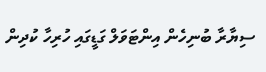ސިޔާރާ ބުނިހެން އިންޓަވަލް ގަޑީގައި ހުރިހާ ކުދިން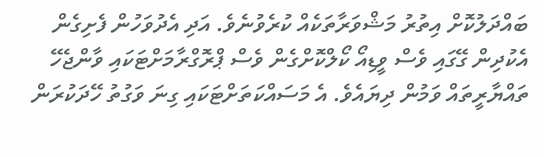ބައްދަލުކޮށް އިތުރު މަޝްވަރާތަކެއް ކުރެވުނެވެ. އަދި އެދުވަހުން ފެށިގެން އެކުދިން ގޭގައި ވެސް ވީޑިއޯ ކޯލްކޮށްގެން ވެސް ޕްރޮގްރާމަށްޓަކައި ވާންޖެހޭ ތައްޔާރީތައް ވަމުން ދިޔައެވެ. އެ މަސައްކަތަށްޓަކައި ގިނަ ވަގުތު ހޭދަކުރަން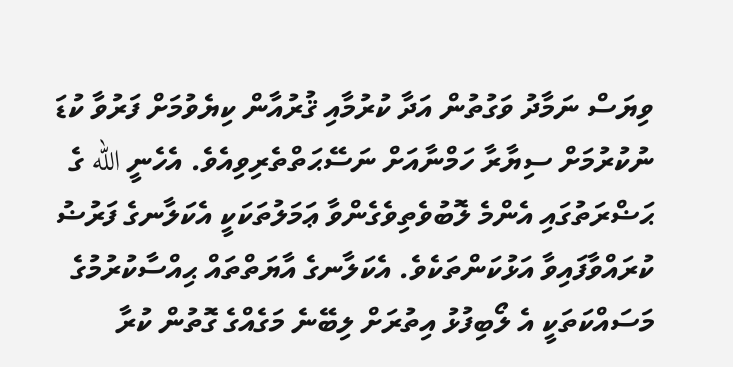ވިޔަސް ނަމާދު ވަގުތުން އަދާ ކުރުމާއި ޤުރުއާން ކިޔެވުމަށް ފަރުވާ ކުޑަ ނުކުރުމަށް ސިޔާރާ ހަމްނާއަށް ނަސޭޙަތްތެރިވިއެވެ. އެހެނީ الله ގެ ޙަޟްރަތުގައި އެންމެ ލޮބުވެތިވެގެންވާ ޢަމަލުތަކަކީ އެކަލާނގެ ފަރުޟު ކުރައްވާފައިވާ އަޅުކަންތަކެވެ. އެކަލާނގެ އާޔަތްތައް ޙިއްސާކުރުމުގެ މަސައްކަތަކީ އެ ލޯބިފުޅު އިތުރަށް ލިބޭނެ މަގެއްގެ ގޮތުން ކުރާ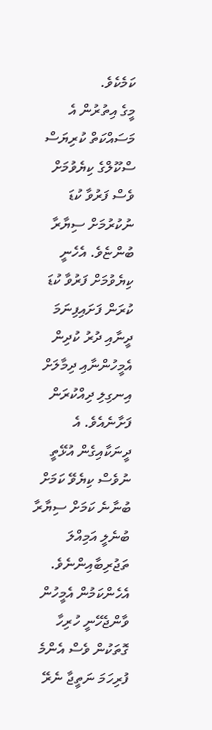ކަމެކެވެ.
މީގެ އިތުރުން އެ މަސައްކަތް ކުރިޔަސް ސްކޫލްގެ ކިޔެވުމަށް ވެސް ފަރުވާ ކުޑަ ނުކުރުމަށް ސިޔާރާ ބުންޏެވެ. އެހެނީ ކިޔެވުމަށް ފަރުވާ ކުޑަ ކުރަން ފަށައިފިނަމަ ދީނާއި ދުރު ކުދިން އެމީހުންނާއި ދިމާލަށް އިނގިލި ދިއްކުރަން ފަށާނެއެވެ. އެ ދީނަކާއިގެން އުޅޭތީ ނުވެސް ކިޔެވޭ ކަމަށް ބުނާނެ ކަމަށް ސިޔާރާ ބުނެލީ އަމިއްލަ ތަޖުރިބާއިންނެވެ. އެހެންކަމުން އެމީހުން ވާންޖެހޭނީ ހުރިހާ ގޮތަކުން ވެސް އެންމެ ފުރިހަމަ ނަތީޖާ ނެރޭ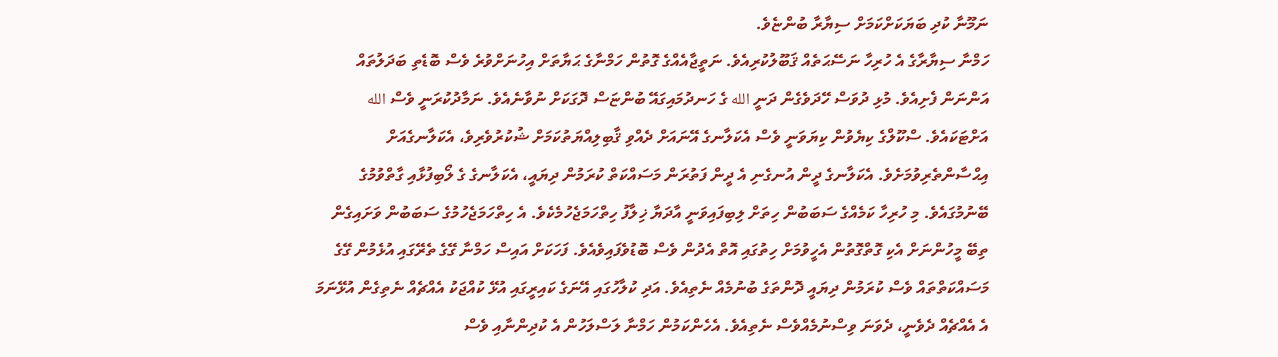ނަމޫނާ ކުދި ބަޔަކަށްކަމަށް ސިޔާރާ ބުންޏެވެ.
ހަމްނާ ސިޔާރާގެ އެ ހުރިހާ ނަސޭޙަތެއް ޤަބޫލުކުރިއެވެ. ނަތީޖާއެއްގެ ގޮތުން ހަމްނާގެ ޙަޔާތަށް އިހުނަށްވުރެ ވެސް ބޮޑެތި ބަދަލުތައް އަންނަން ފެށިއެވެ. މުޅި ދުވަސް ހޭދަވެގެން ދަނީ الله ގެ ހަނދުމައިގައޭ ބުންޏަސް ދޮގަކަށް ނުވާނެއެވެ. ނަމާދުކުރަނީ ވެސް الله އަށްޓަކައެވެ. ސްކޫލްގެ ކިޔެވުން ކިޔަވަނީ ވެސް އެކަލާނގެ އޭނައަށް ދެއްވި ޤާބިލިއްޔަތުކަމަށް ޝުކުރުވެރިވެ، އެކަލާނގެއަށް އިޙްސާންތެރިވުމަށެވެ. އެކަލާނގެ ދީން އުނގެނި އެ ދީން ފަތުރަން މަސައްކަތް ކުރަމުން ދިޔައީ، އެކަލާނގެ ގެ ލޯބިފުޅާއި ގާތްވުމުގެ ބޭނުމުގައެވެ. މި ހުރިހާ ކަމެއްގެ ސަބަބުން ހިތަށް ލިބިފައިވަނީ އާދަޔާ ޚިލާފު ހިތްހަމަޖެހުމެކެވެ. އެ ހިތްހަމަޖެހުމުގެ ސަބަބުން ވަށައިގެން ތިބޭ މީހުންނަށް އެކި ގޮތްގޮތުން އެހީވުމަށް ހިތުގައި އޮތް އެދުން ވެސް ބޮޑުވެފައިވެއެވެ. ފަހަކަށް އައިސް ހަމްނާ ގޭގެ ތެރޭގައި އުޅެމުން ގޭގެ މަސައްކަތްތައް ވެސް ކުރަމުން ދިޔައީ ދޮންތަގެ ބުނުމެއް ނެތިއެވެ. އަދި ކުލާހުގައި އޭނަގެ ކައިރީގައި އުޅޭ ކުއްޖަކު އެއްޗެއް ނެތިގެން އުޅޭނަމަ އެ އެއްޗެއް ދެވެނީ، ދެވަނަ ވިސްނުމެއްވެސް ނެތިއެވެ. އެހެންކަމުން ހަމްނާ ލަސްލަހުން އެ ކުދިންނާއި ވެސް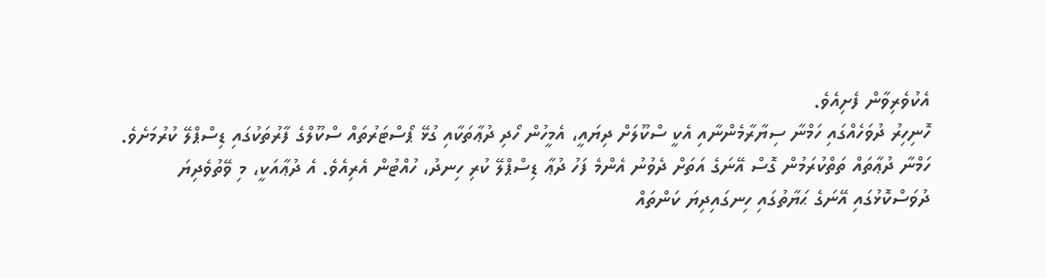އެކުވެރިވާން ފެށިއެވެ.
ހޮނިހިރު ދުވަހެއްގައި ހަމްނާ ސިޔާރާމެންނާއި އެކީ ސްކޫލަށް ދިޔައީ، އެމީހުން ހޯދި ދުޢާތަކާއި ގުޅޭ ޕޯސްޓަރުތައް ސްކޫލްގެ ފާރުތަކުގައި ޑިސްޕްލޭ ކުރުމަށެވެ. ހަމްނާ ދުޢާތައް ތަތްކުރަމުން ގޮސް އޭނަގެ އަތަށް ދެވުނު އެންމެ ފަހު ދުޢާ ޑިސްޕްލޭ ކުރި ހިނދު، ހުއްޓުން އެރިއެވެ. އެ ދުޢާއަކީ، މި ވޭތުވެދިޔަ ދުވަސްކޮޅުގައި އޭނަގެ ޙަޔާތުގައި ހިނގައިދިޔަ ކަންތައް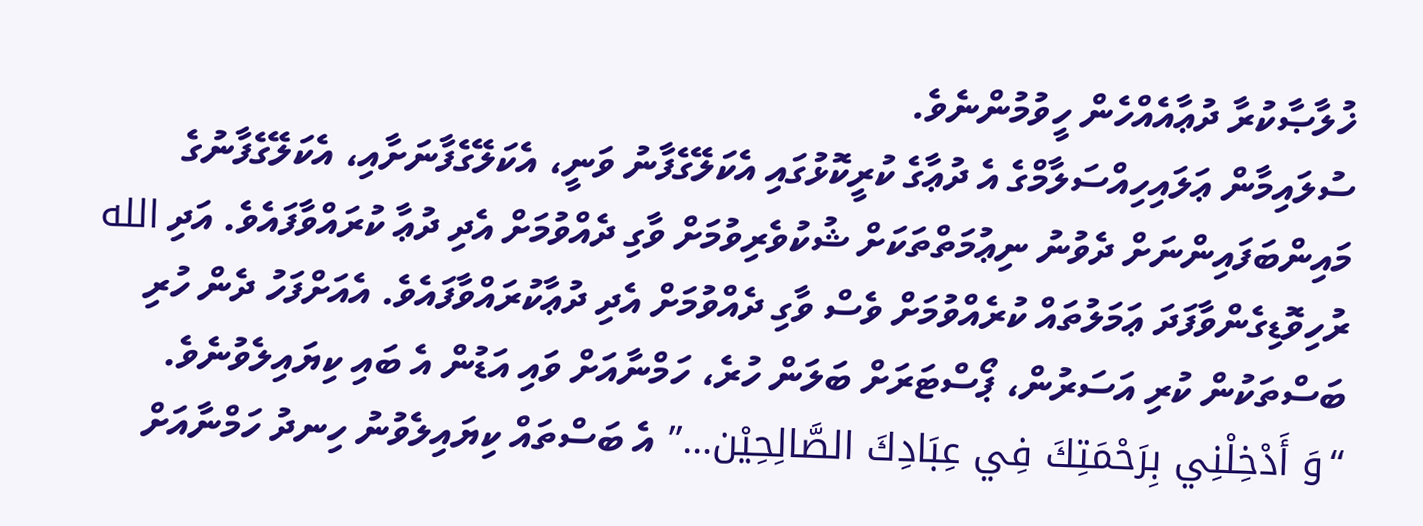ޚުލާޞާކުރާ ދުޢާއެއްހެން ހީވުމުންނެވެ.
ސުލައިމާން ޢަލައިހިއްސަލާމްގެ އެ ދުޢާގެ ކުރީކޮޅުގައި އެކަލޭގެފާނު ވަނީ، އެކަލޭގެފާނަށާއި، އެކަލޭގެފާނުގެ މައިންބަފައިންނަށް ދެވުނު ނިޢުމަތްތަކަށް ޝުކުވެރިވުމަށް ވާގި ދެއްވުމަށް އެދި ދުޢާ ކުރައްވާފައެވެ. އަދި الله ރުހިވޮޑިގެންވާފަދަ ޢަމަލުތައް ކުރެއްވުމަށް ވެސް ވާގި ދެއްވުމަށް އެދި ދުޢާކުރައްވާފައެވެ. އެއަށްފަހު ދެން ހުރި ބަސްތަކުން ކުރި އަސަރުން، ޕޯސްޓަރަށް ބަލަން ހުރެ، ހަމްނާއަށް ވައި އަޑުން އެ ބައި ކިޔައިލެވުނެވެ.
“وَ أَدْخِلْنِي بِرَحْمَتِكَ فِي عِبَادِكَ الصَّالِحِيْن…” އެ ބަސްތައް ކިޔައިލެވުނު ހިނދު ހަމްނާއަށް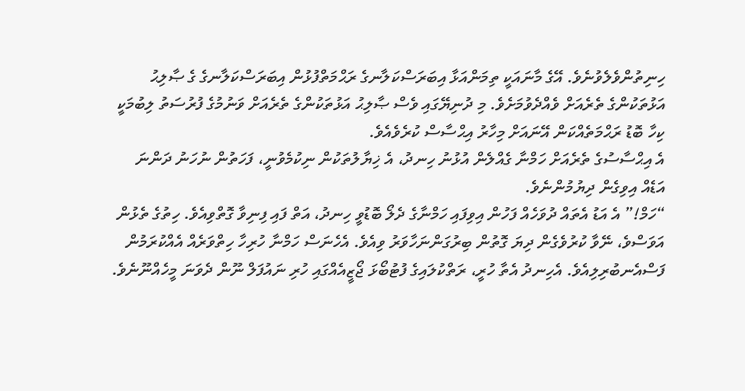ހިނިތުންވެލެވުނެވެ. އޭގެ މާނައަކީ ތިމަންއަޅާ އިބަރަސްކަލާނގެ ރަޙްމަތްފުޅުން އިބަރަސްކަލާނގެ ގެ ޞާލިޙު އަޅުތަކުންގެ ތެރެއަށް ވެއްދެވުމަށެވެ. މި ދުނިޔޭގައި ވެސް ޞާލިޙު އަޅުތަކުންގެ ތެރެއަށް ވަނުމުގެ ފުރުސަތު ލިބުމަކީ ކިހާ ބޮޑު ރަޙްމަތެއްކަން އޭނައަށް މިހާރު އިޙްސާސް ކުރެވެއެވެ.
އެ އިޙްސާސުގެ ތެރެއަށް ހަމްނާ ގެއްލެން އުޅުނު ހިނދު، އެ ޚިޔާލުތަކުން ނިކުމެވުނީ، ފަހަތުން ނުހަނު ދަންނަ އަޑެއް އިވިގެން ދިޔުމުންނެވެ.
“ހަމް!” އެ އަޑު އެތައް ދުވަހެއް ފަހުން އިވިފައި ހަމްނާގެ ދެލޯ ބޮޑުވީ ހިނދު، އަތް ފައި ފިނިވާ ގޮތްވިއެވެ. ހިތުގެ ތެޅުން އަވަސްވެ، ނޭވާ ކުރުވެގެން ދިޔަ ގޮތުން ބިރުގަންނަހާވަރު ވިއެވެ. އެހެނަސް ހަމްނާ ހުރިހާ ހިތްވަރެއް އެއްކުރަމުން ފަސްއެނބުރިލިއެވެ. އެހިނދު އެތާ ހުރީ، ރަތްކުލައިގެ ފުޓުބޯޅަ ޖޯޒީއެއްގައި ހުރި ނައުފަލް ނޫން ދެވަނަ މީހެއްނޫނެވެ.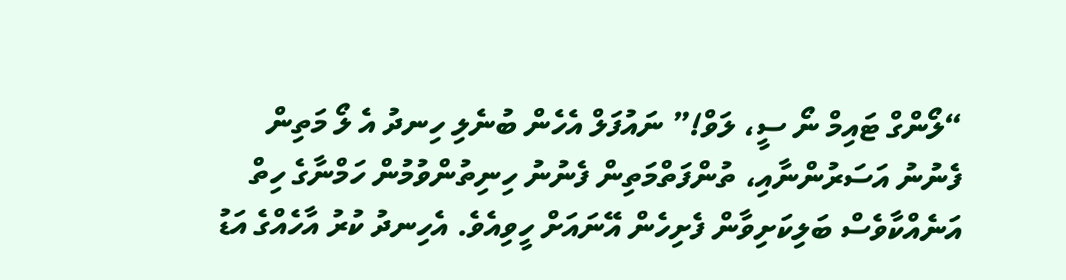“ލޯންގް ޓައިމް ނޯ ސީ، ލަވް!” ނައުފަލް އެހެން ބުނެލި ހިނދު އެ ލޯ މަތިން ފެނުނު އަސަރުންނާއި، ތުންފަތްމަތިން ފެނުނު ހިނިތުންވުމުން ހަމްނާގެ ހިތް އަނެއްކާވެސް ބަލިކަށިވާން ފެށިހެން އޭނައަށް ހީވިއެވެ. އެހިނދު ކުރު އާހެއްގެ އަޑު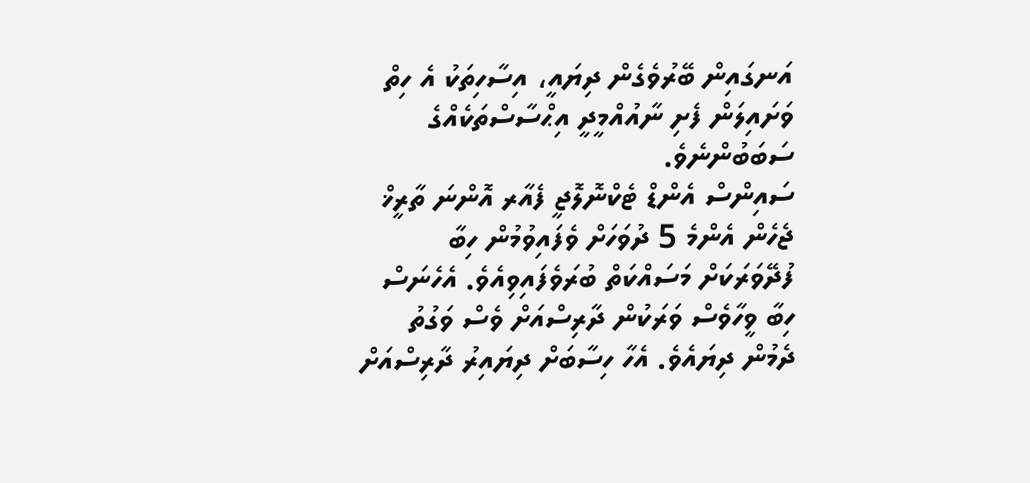އަނގައިން ބޭރުވެގެން ދިޔައީ، އިސާހިތަކު އެ ހިތް ވަށައިލަން ފެށި ނާއުއްމީދީ އިޙްސާސްތަކެއްގެ ސަބަބުންނެވެ.
ސައިންސް އެންޑް ޓެކްނޮލޮޖީ ފެއާރ އޮންނަ ތާރީޚް ޖެހެން އެންމެ 5 ދުވަހަށް ވެފައިވުމުން ހިބާ ފުދޭވަރަކަށް މަސައްކަތް ބުރަވެފައިވިއެވެ. އެހެނަސް ހިބާ ވީހާވެސް ވަރަކުން ދާރިސްއަށް ވެސް ވަގުތު ދެމުން ދިޔައެވެ. އެހާ ހިސާބަށް ދިޔައިރު ދާރިސްއަށް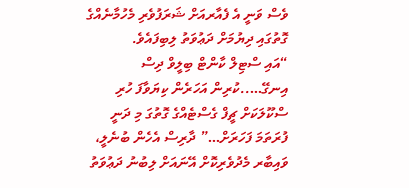ވެސް ވަނީ އެ ފެއާރއަށް ޝަރަފުވެރި މެހުމާނެއްގެ ގޮތުގައި ދިޔުމަށް ދަޢުވަތު ލިބިފައެވެ.
“އައި ސްޓިލް ކާންޓް ބިލީވް ދިސް އިނގޭ…..ކުރިން އަހަރެން ކިޔަވާފަ ހުރި ސްކޫލަކަށް ޗީފް ގެސްޓެއްގެ ގޮތުގަ މި ދަނީ ފުރަތަމަ ފަހަރަށް…” ދާރިސް އެހެން ބުނެލީ، ވައިބާރ މެދުވެރިކޮށް އޭނައަށް ލިބުނު ދަޢުވަތު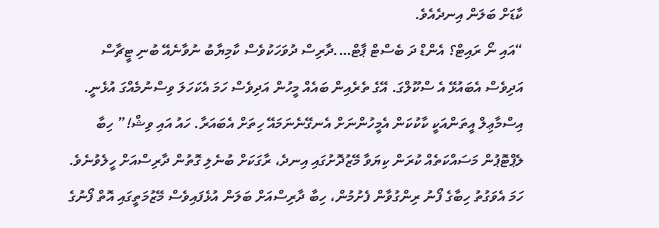ކާޑަށް ބަލަން އިނދެއެވެ.
“އައި ނޯ ރައިޓް؟ އެންޑް ދަ ބެސްޓް ޕާޓް….ދާރިސް ދުވަހަކުވެސް ކާމިޔާބު ނުވާނެއޭ ބުނި ޓީޗާސް އަދިވެސް އެބައުޅޭ އެ ސްކޫލްގަ. އޭގެ ތެރެއިން ބައެއް މީހުން އަދިވެސް ހަމަ އެކަހަލަ ވިސްނުމެއްގަ އުޅެނީ. އިސްމާޢިލް އީތަންއަކީ ކާކުކަން އެމީހުންނަށް އެނގޭނެނަމައޭ ހިތަށް އެބައަރާ. ހައު އައި ވިޝް!” ހިބާ ލެޕްޓޮޕުން މަސައްކަތެއް ކުރަން ކިޔަވާ މޭޒުދޮށުގައި އިނދެ، ރާގަކަށް ބުނެލި ގޮތުން ދާރިސްއަށް ހީލެވުނެވެ.
ހަމަ އެވަގުތު ހިބާގެ ފޯނު ރިންގުވާން ފެށުމުން، ހިބާ ދާރިސްއަށް ބަލަން އުޅެފައިވެސް މޭޒުމަތީގައި އޮތް ފޯނުގެ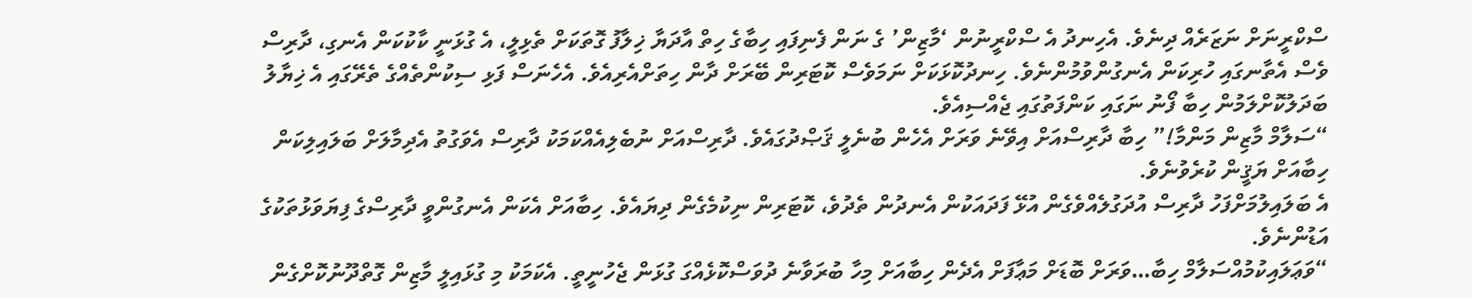ސްކްރީނަށް ނަޒަރެއް ދިނެވެ. އެހިނދު އެ ސްކްރީނުން ‘މާޒިން’ ގެ ނަން ފެނިފައި ހިބާގެ ހިތް އާދަޔާ ޚިލާފު ގޮތަކަށް ތެޅިލީ، އެ ގުޅަނީ ކާކުކަން އެނގި، ދާރިސް ވެސް އެތާނގައި ހުރިކަން އެނގުންވުމުންނެވެ. ހިނދުކޮޅަކަށް ނަމަވެސް ކޮޓަރިން ބޭރަށް ދާން ހިތަށްއެރިއެވެ. އެހެނަސް ފަޅި ސިކުންތެއްގެ ތެރޭގައި އެ ޚިޔާލު ބަދަލުކޮށްލަމުން ހިބާ ފޯނު ނަގައި ކަންފަތުގައި ޖެއްސިއެވެ.
“ސަލާމް މާޒިން މަންމާ!” ހިބާ ދާރިސްއަށް އިވޭނެ ވަރަށް އެހެން ބުނެލީ ޤަޞްދުގައެވެ. ދާރިސްއަށް ނުބެލިއެއްކަމަކު ދާރިސް އެވަގުތު އެދިމާލަށް ބަލައިލިކަން ހިބާއަށް ޔަޤީން ކުރެވުނެވެ.
އެ ބަލައިލުމަށްފަހު ދާރިސް އުދަގުލެއްވެގެން އުޅޭ ފަދައަކުން އެނދުން ތެދުވެ، ކޮޓަރިން ނިކުމެގެން ދިޔައެވެ. ހިބާއަށް އެކަން އެނގުންވީ ދާރިސްގެ ފިޔަވަޅުތަކުގެ އަޑުންނެވެ.
“ވަޢަލައިކުމުއްސަލާމް ހިބާ…ވަރަށް ބޮޑަށް މަޢާފަށް އެދެން ހިބާއަށް މިހާ ބުރަވާނެ ދުވަސްކޮޅެއްގަ ގުޅަން ޖެހުނީތީ. އެކަމަކު މި ގުޅައިލީ މާޒިން ގޮތްދޫނުކޮށްގެން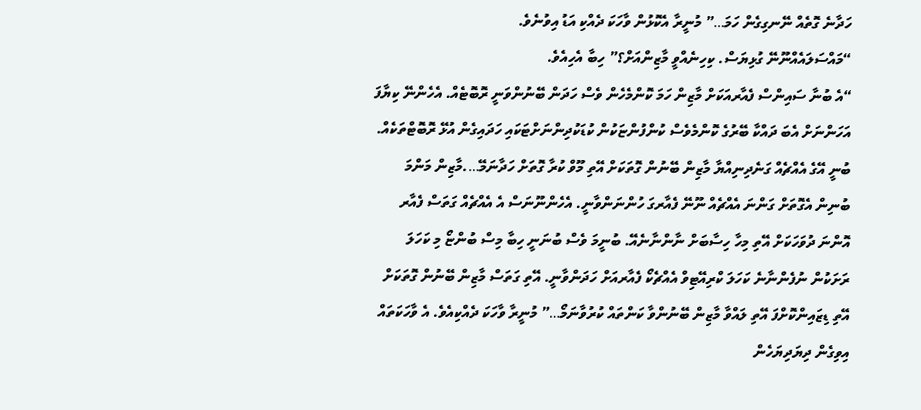ހަދާނެ ގޮތެއް ނޭނގިގެން ހަމަ…” މުނީރާ އެކޮޅުން ވާހަކަ ދެއްކި އަޑު އިވުނެވެ.
“މައްސަލައެއްނޫނޭ ގުޅިޔަސް. ކިހިނެއްވީ މާޒިންއަށް؟” ހިބާ އެހިއެވެ.
“އެ ބުނާ ސައިންސް ފެއާރއަކަށް މާޒިން ހަމަ ކޮންމެހެން ވެސް ހަދަން ބޭނުންވަނީ ރޮބޮޓެއް. އެހެންނޭ ކިޔާފަ އަހަންނަށް އެބަ ދައްކާ ބޭރުގެ ކޮންމެވެސް ކުންފުންޏަކުން ކުޑަކުދިންނަށްޓަކައި ހަދައިގެން އުޅޭ ރޮބޮޓްތަކެއް. ބުނީ އޭގެ އެއްޗެއް ގަނެދިނިއްޔާ މާޒިން ބޭނުން ގޮތަކަށް އޭތި މޫވް ކުރާ ގޮތަށް ހަދާނަމޭ….މާޒިން މަންމަ ބުނިން އެގޮތަށް ގަންނަ އެއްޗެއް ނޫނޭ ފެއާރގަ ހުންނަންވާނީ. އެހެންނޫނަސް އެ އެއްޗެއް ގަތަސް ފެއާރ އޮންނަ ދުވަހަކަށް އޭތި މިހާ ހިސާބަށް ނާންނާނެއޭ. ބުނީމަ ވެސް ބުނަނީ ހިބާ މިސް ބުންޏޯ މި ކަހަލަ ރަށަކުން ނުފެންނާނެ ކަހަލަ ކްރިއޭޓިވް އެއްޗެކޯ ފެއާރއަށް ހަދަންވާނީ. އޭތި ގަތަސް މާޒިން ބޭނުން ގޮތަކަށް އޭތި ޑިޒައިންކޮށްފަ އޭތި ލައްވާ މާޒިން ބޭނުންވާ ކަންތައް ކުރުވާނަމޯ…” މުނީރާ ވާހަކަ ދެއްކިއެވެ. އެ ވާހަކަތައް އިވިގެން ދިޔަދިޔަހެން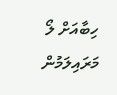ހިބާއަށް ލޯ މަރައިލަމުން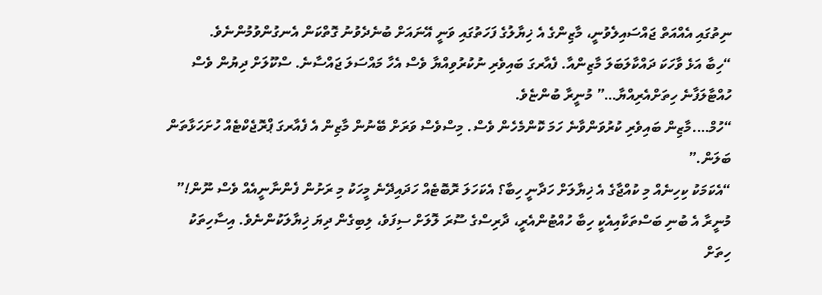ނިތުގައި އެއްއަތް ޖައްސައިލެވުނީ، މާޒިންގެ އެ ޚިޔާލުގެ ފަހަތުގައި ވަނީ އޭނައަށް ބުނެދެވުނު ގޮތްކަން އެނގުންވުމުންނެވެ.
“ހިބާ އަޅެ ވާހަކަ ދައްކާލަބަލަ މާޒިންއާ. ފެއާރގަ ބައިވެރި ނުކުރުވިއްޔާ ވެސް އެހާ މައްސަލަ ޖައްސާނެ. ސްކޫލަށް ދިޔުން ވެސް ހުއްޓާލަފާނެ ހިތަށްއެރިއްޔާ…” މުނީރާ ބުންޏެވެ.
“ހުމް….މާޒިން ބައިވެރި ކުރުވަންވާނެ ހަމަ ކޮންމެހެން ވެސް. މިސްވެސް ވަރަށް ބޭނުން މާޒިން އެ ފެއާރގަ ޕްރޮޖެކްޓެއް ހުށަހަޅާތަން ބަލަން.”
“އެކަމަކު ކިހިނެއް މި ކުއްޖާގެ އެ ޚިޔާލަށް ހަދާނީ ހިބާ؟ އެކަހަލަ ރޮބޮޓެއް ހަދައިދޭނެ މީހަކު މި ރަށުން ފެންނާނީއެއް ވެސް ނޫން!”
މުނީރާ އެ ބުނި ބަސްތަކާއިއެކީ ހިބާ ހުއްޓުންއެރީ، ދާރިސްގެ ސޫރަ ލޮލަށް ސިފަވެ، ލިބިގެން ދިޔަ ޚިޔާލަކުންނެވެ. އިސާހިތަކު ހިތަށް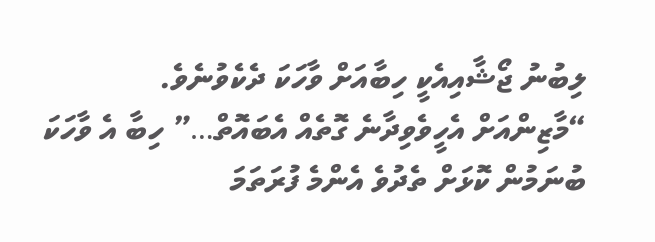ލިބުނު ޖޯޝާއިއެކީ ހިބާއަށް ވާހަކަ ދެކެވުނެވެ.
“މާޒިންއަށް އެހީވެވިދާނެ ގޮތެއް އެބައޮތް…” ހިބާ އެ ވާހަކަ ބުނަމުން ކޮޅަށް ތެދުވެ އެންމެ ފުރަތަމަ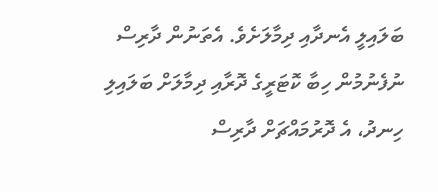ބަލައިލީ އެނދާއި ދިމާލަށެވެ. އެތަނުން ދާރިސް ނުފެނުމުން ހިބާ ކޮޓަރީގެ ދޮރާއި ދިމާލަށް ބަލައިލި ހިނދު، އެ ދޮރުމައްޗަށް ދާރިސް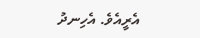އެރީއެވެ. އެހިނދު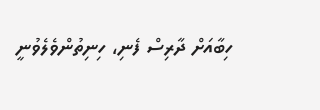ހިބާއަށް ދާރިސް ފެނި، ހިނިތުންވެލެވުނީ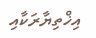އިޚްތިޔާރަކާއި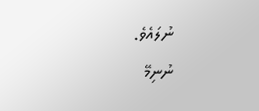ނުލައެވެ.
ނުނިމޭ